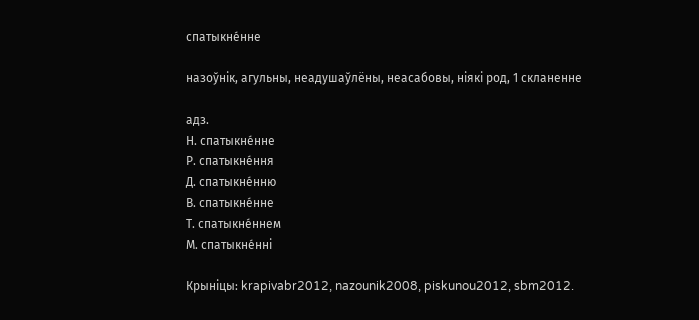спатыкне́нне

назоўнік, агульны, неадушаўлёны, неасабовы, ніякі род, 1 скланенне

адз.
Н. спатыкне́нне
Р. спатыкне́ння
Д. спатыкне́нню
В. спатыкне́нне
Т. спатыкне́ннем
М. спатыкне́нні

Крыніцы: krapivabr2012, nazounik2008, piskunou2012, sbm2012.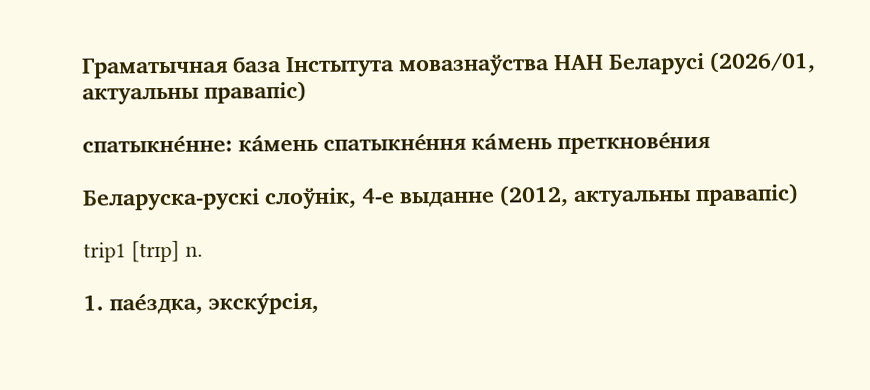Граматычная база Інстытута мовазнаўства НАН Беларусі (2026/01, актуальны правапіс)

спатыкне́нне: ка́мень спатыкне́ння ка́мень преткнове́ния

Беларуска-рускі слоўнік, 4-е выданне (2012, актуальны правапіс)

trip1 [trɪp] n.

1. пае́здка, экску́рсія,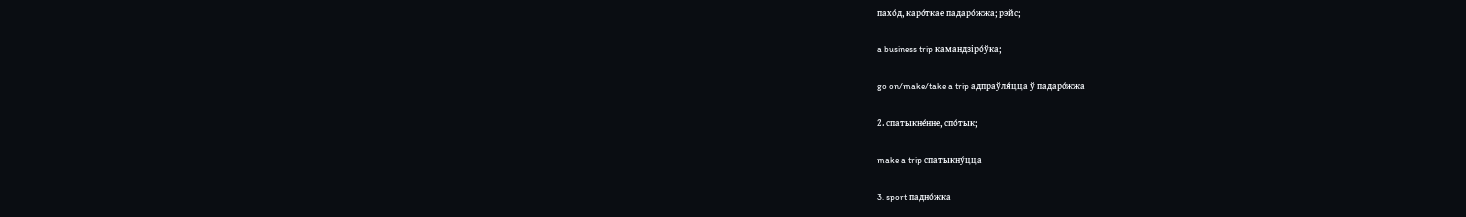пахо́д, каро́ткае падаро́жжа; рэйс;

a business trip камандзіро́ўка;

go on/make/take a trip адпраўля́цца ў падаро́жжа

2. спатыкне́нне, спо́тык;

make a trip спатыкну́цца

3. sport падно́жка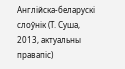Англійска-беларускі слоўнік (Т. Суша, 2013, актуальны правапіс)